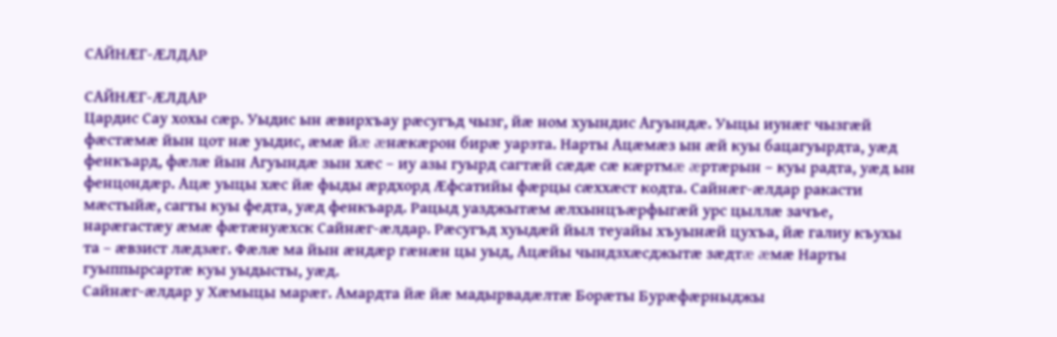САЙНÆГ-ÆЛДАР

САЙНÆГ-ÆЛДАР
Цардис Сау хохы сæр. Уыдис ын æвирхъау рæсугъд чызг, йæ ном хуындис Агуындæ. Уыцы иунæг чызгæй фæстæмæ йын цот нæ уыдис, æмæ йæ æнæкæрон бирæ уарзта. Нарты Ацæмæз ын æй куы бацагуырдта, уæд фенкъард, фæлæ йын Агуындæ зын хæс – иу азы гуырд сагтæй сæдæ сæ кæртмæ æртæрын – куы радта, уæд ын фенцондæр. Ацæ уыцы хæс йæ фыды æрдхорд Æфсатийы фæрцы сæххæст кодта. Сайнæг-æлдар ракасти мæстыйæ, сагты куы федта, уæд фенкъард. Рацыд уазджытæм æлхынцъæрфыгæй урс цыллæ зачъе, нарæгастæу æмæ фæтæнуæхск Сайнæг-æлдар. Рæсугъд хуыдæй йыл теуайы хъуынæй цухъа, йæ галиу къухы та – æвзист лæдзæг. Фæлæ ма йын æндæр гæнæн цы уыд, Ацæйы чындзхæсджытæ зæдтæ æмæ Нарты гуыппырсартæ куы уыдысты, уæд.
Сайнæг-æлдар у Хæмыцы марæг. Амардта йæ йæ мадырвадæлтæ Борæты Бурæфæрныджы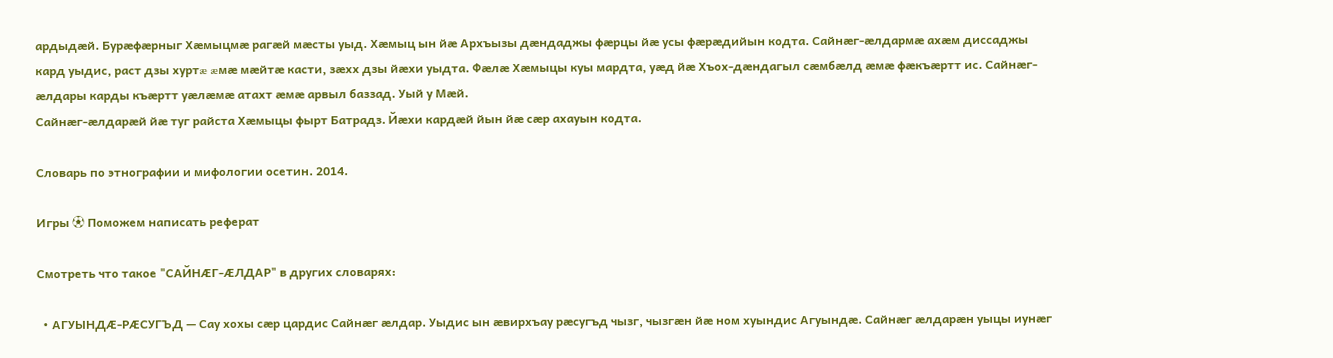ардыдæй. Бурæфæрныг Хæмыцмæ рагæй мæсты уыд. Хæмыц ын йæ Архъызы дæндаджы фæрцы йæ усы фæрæдийын кодта. Сайнæг-æлдармæ ахæм диссаджы кард уыдис, раст дзы хуртæ æмæ мæйтæ касти, зæхх дзы йæхи уыдта. Фæлæ Хæмыцы куы мардта, уæд йæ Хъох-дæндагыл сæмбæлд æмæ фæкъæртт ис. Сайнæг-æлдары карды къæртт уæлæмæ атахт æмæ арвыл баззад. Уый у Мæй.
Сайнæг-æлдарæй йæ туг райста Хæмыцы фырт Батрадз. Йæхи кардæй йын йæ сæр ахауын кодта.

Словарь по этнографии и мифологии осетин. 2014.

Игры ⚽ Поможем написать реферат

Смотреть что такое "САЙНÆГ-ÆЛДАР" в других словарях:

  • АГУЫНДÆ-РÆСУГЪД — Сау хохы сæр цардис Сайнæг æлдар. Уыдис ын æвирхъау рæсугъд чызг, чызгæн йæ ном хуындис Агуындæ. Сайнæг æлдарæн уыцы иунæг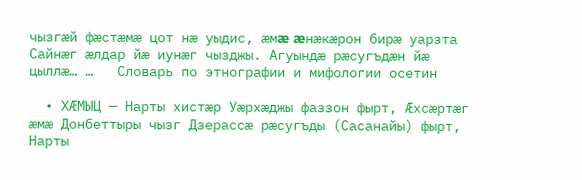чызгæй фæстæмæ цот нæ уыдис, æмæ æнæкæрон бирæ уарзта Сайнæг æлдар йæ иунæг чызджы. Агуындæ рæсугъдæн йæ цыллæ… …   Словарь по этнографии и мифологии осетин

  • ХÆМЫЦ — Нарты хистæр Уæрхæджы фаззон фырт, Æхсæртæг æмæ Донбеттыры чызг Дзерассæ рæсугъды (Сасанайы) фырт, Нарты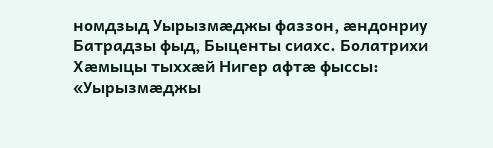номдзыд Уырызмæджы фаззон, æндонриу Батрадзы фыд, Быценты сиахс. Болатрихи Хæмыцы тыххæй Нигер афтæ фыссы: «Уырызмæджы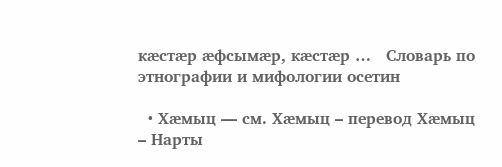кæстæр æфсымæр, кæстæр …   Словарь по этнографии и мифологии осетин

  • Хæмыц — см. Хæмыц – перевод Хæмыц – Нарты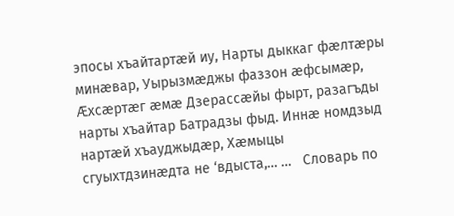эпосы хъайтартæй иу, Нарты дыккаг фæлтæры минæвар, Уырызмæджы фаззон æфсымæр, Æхсæртæг æмæ Дзерассæйы фырт, разагъды нарты хъайтар Батрадзы фыд. Иннæ номдзыд нартæй хъауджыдæр, Хæмыцы сгуыхтдзинæдта не ‘вдыста,… …   Словарь по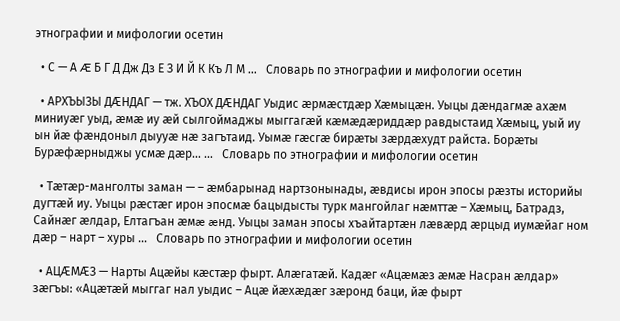этнографии и мифологии осетин

  • С — А Æ Б Г Д Дж Дз Е З И Й К Къ Л М …   Словарь по этнографии и мифологии осетин

  • АРХЪЫЗЫ ДÆНДАГ — тж. ХЪОХ ДÆНДАГ Уыдис æрмæстдæр Хæмыцæн. Уыцы дæндагмæ ахæм миниуæг уыд, æмæ иу æй сылгоймаджы мыггагæй кæмæдæриддæр равдыстаид Хæмыц, уый иу ын йæ фæндоныл дыууæ нæ загътаид. Уымæ гæсгæ бирæты зæрдæхудт райста. Борæты Бурæфæрныджы усмæ дæр… …   Словарь по этнографии и мифологии осетин

  • Тæтæр-манголты заман — – æмбарынад нартзонынады, æвдисы ирон эпосы рæзты историйы дугтæй иу. Уыцы рæстæг ирон эпосмæ бацыдысты турк мангойлаг нæмттæ – Хæмыц, Батрадз, Сайнæг æлдар, Елтагъан æмæ æнд. Уыцы заман эпосы хъайтартæн лæвæрд æрцыд иумæйаг ном дæр – нарт – хуры …   Словарь по этнографии и мифологии осетин

  • АЦÆМÆЗ — Нарты Ацæйы кæстæр фырт. Алæгатæй. Кадæг «Ацæмæз æмæ Насран æлдар» зæгъы: «Ацæтæй мыггаг нал уыдис – Ацæ йæхæдæг зæронд баци, йæ фырт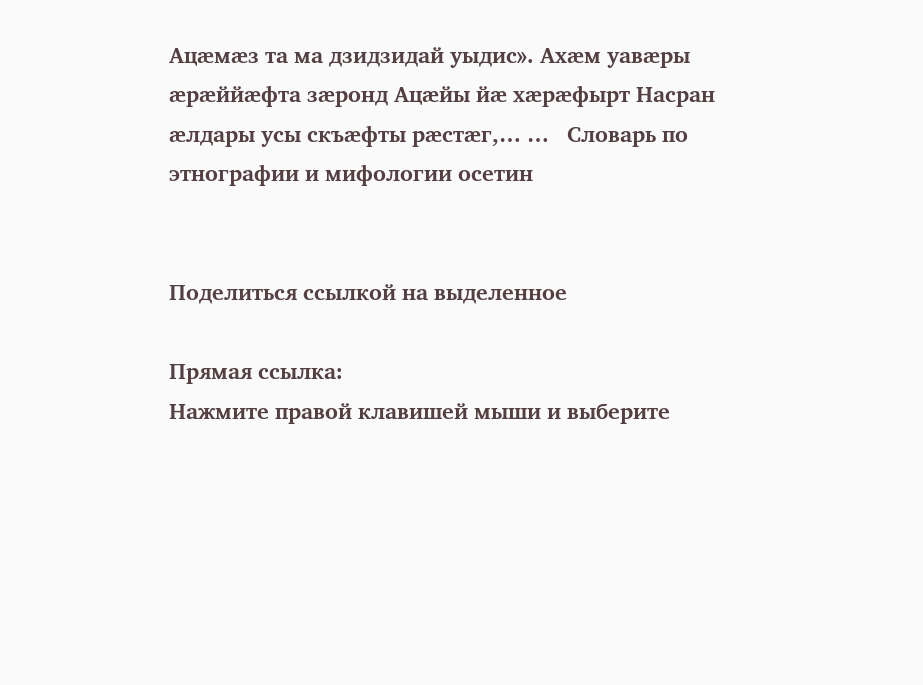Ацæмæз та ма дзидзидай уыдис». Ахæм уавæры æрæййæфта зæронд Ацæйы йæ хæрæфырт Насран æлдары усы скъæфты рæстæг,… …   Словарь по этнографии и мифологии осетин


Поделиться ссылкой на выделенное

Прямая ссылка:
Нажмите правой клавишей мыши и выберите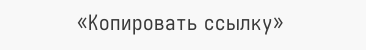«Копировать ссылку»